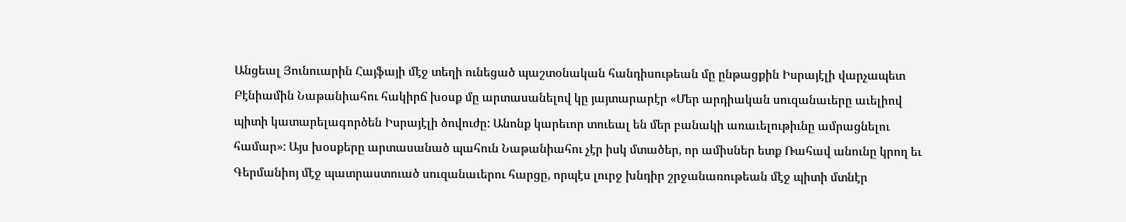Անցեալ Յունուարին Հայֆայի մէջ տեղի ունեցած պաշտօնական հանդիսութեան մը ընթացքին Իսրայէլի վարչապետ Բէնիամին Նաթանիահու հակիրճ խօսք մը արտասանելով կը յայտարարէր «Մեր արդիական սուզանաւերը աւելիով պիտի կատարելագործեն Իսրայէլի ծովուժը: Անոնք կարեւոր տուեալ են մեր բանակի առաւելութիւնը ամրացնելու համար»: Այս խօսքերը արտասանած պահուն Նաթանիահու չէր իսկ մտածեր, որ ամիսներ ետք Ռահավ անունը կրող եւ Գերմանիոյ մէջ պատրաստուած սուզանաւերու հարցը, որպէս լուրջ խնդիր շրջանառութեան մէջ պիտի մտնէր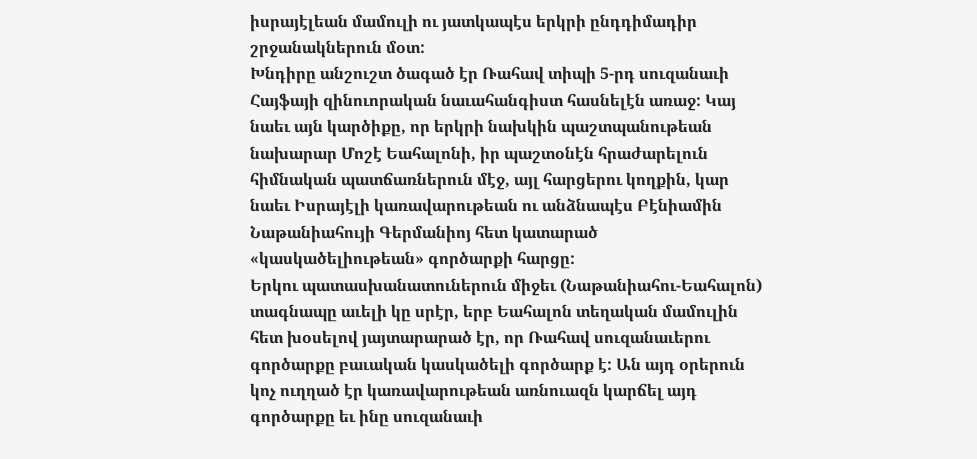իսրայէլեան մամուլի ու յատկապէս երկրի ընդդիմադիր շրջանակներուն մօտ:
Խնդիրը անշուշտ ծագած էր Ռահավ տիպի 5-րդ սուզանաւի Հայֆայի զինուորական նաւահանգիստ հասնելէն առաջ: Կայ նաեւ այն կարծիքը, որ երկրի նախկին պաշտպանութեան նախարար Մոշէ Եահալոնի, իր պաշտօնէն հրաժարելուն հիմնական պատճառներուն մէջ, այլ հարցերու կողքին, կար նաեւ Իսրայէլի կառավարութեան ու անձնապէս Բէնիամին Նաթանիահույի Գերմանիոյ հետ կատարած «կասկածելիութեան» գործարքի հարցը:
Երկու պատասխանատուներուն միջեւ (Նաթանիահու-Եահալոն) տագնապը աւելի կը սրէր, երբ Եահալոն տեղական մամուլին հետ խօսելով յայտարարած էր, որ Ռահավ սուզանաւերու գործարքը բաւական կասկածելի գործարք է: Ան այդ օրերուն կոչ ուղղած էր կառավարութեան առնուազն կարճել այդ գործարքը եւ ինը սուզանաւի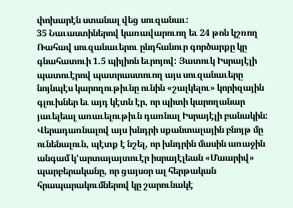փոխարէն ստանալ վեց սուզանաւ:
35 Նաւաստիներով կառավարուող եւ 24 թոն կշռող Ռահավ սուզանաւերու ընդհանուր գործարքը կը գնահատուի 1.5 պիլիոն եւրոյով: Յատուկ Իսրայէլի պատուէրով պատրաստուող այս սուզանաւերը նոյնպէս կարողութիւնը ունին «շալկելու» կորիզային գլուխներ եւ այդ կէտն էր, որ պիտի կարողանար յաւելեալ առաւելութիւն դառնալ Իսրայէլի բանակին:
Վերադառնալով այս խնդրի սքանտալային բնոյթ մը ունենալուն, պէտք է նշել, որ խնդրին մասին առաջին անգամ կ'արտայայտուէր իսրայէլեան «Մաարիվ» պարբերականը, որ ցայսօր ալ հերթական հրապարակումներով կը շարունակէ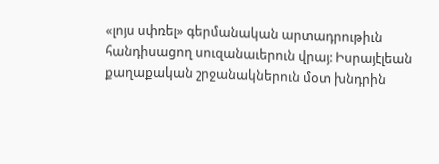«լոյս սփռել» գերմանական արտադրութիւն հանդիսացող սուզանաւերուն վրայ: Իսրայէլեան քաղաքական շրջանակներուն մօտ խնդրին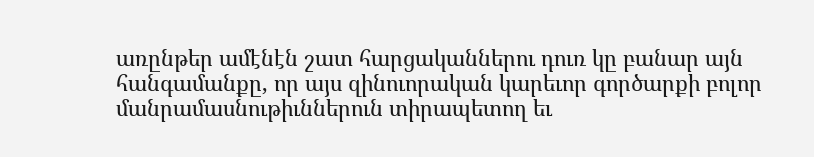առընթեր ամէնէն շատ հարցականներու դուռ կը բանար այն հանգամանքը, որ այս զինուորական կարեւոր գործարքի բոլոր մանրամասնութիւններուն տիրապետող եւ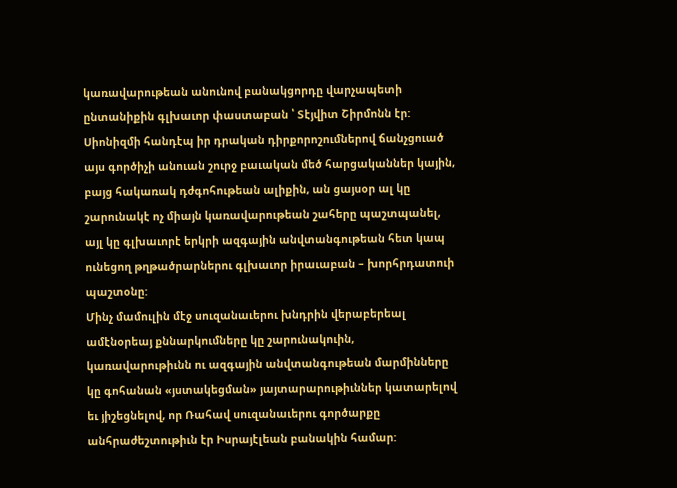կառավարութեան անունով բանակցորդը վարչապետի ընտանիքին գլխաւոր փաստաբան ՝ Տէյվիտ Շիրմոնն էր:
Սիոնիզմի հանդէպ իր դրական դիրքորոշումներով ճանչցուած այս գործիչի անուան շուրջ բաւական մեծ հարցականներ կային, բայց հակառակ դժգոհութեան ալիքին, ան ցայսօր ալ կը շարունակէ ոչ միայն կառավարութեան շահերը պաշտպանել, այլ կը գլխաւորէ երկրի ազգային անվտանգութեան հետ կապ ունեցող թղթածրարներու գլխաւոր իրաւաբան – խորհրդատուի պաշտօնը:
Մինչ մամուլին մէջ սուզանաւերու խնդրին վերաբերեալ ամէնօրեայ քննարկումները կը շարունակուին, կառավարութիւնն ու ազգային անվտանգութեան մարմինները կը գոհանան «յստակեցման» յայտարարութիւններ կատարելով եւ յիշեցնելով, որ Ռահավ սուզանաւերու գործարքը անհրաժեշտութիւն էր Իսրայէլեան բանակին համար: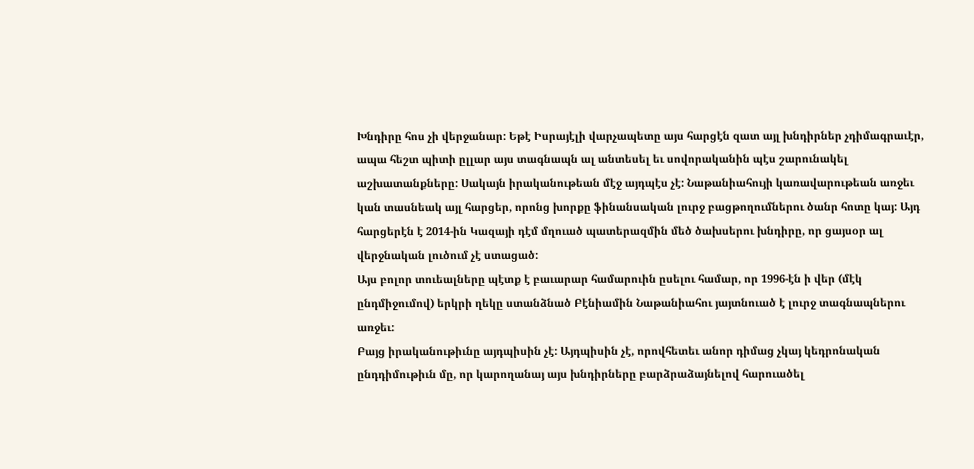Խնդիրը հոս չի վերջանար: Եթէ Իսրայէլի վարչապետը այս հարցէն զատ այլ խնդիրներ չդիմագրաւէր, ապա հեշտ պիտի ըլլար այս տագնապն ալ անտեսել եւ սովորականին պէս շարունակել աշխատանքները: Սակայն իրականութեան մէջ այդպէս չէ: Նաթանիահույի կառավարութեան առջեւ կան տասնեակ այլ հարցեր, որոնց խորքը ֆինանսական լուրջ բացթողումներու ծանր հոտը կայ: Այդ հարցերէն է 2014-ին Կազայի դէմ մղուած պատերազմին մեծ ծախսերու խնդիրը, որ ցայսօր ալ վերջնական լուծում չէ ստացած:
Այս բոլոր տուեալները պէտք է բաւարար համարուին ըսելու համար, որ 1996-էն ի վեր (մէկ ընդմիջումով) երկրի ղեկը ստանձնած Բէնիամին Նաթանիահու յայտնուած է լուրջ տագնապներու առջեւ:
Բայց իրականութիւնը այդպիսին չէ: Այդպիսին չէ, որովհետեւ անոր դիմաց չկայ կեդրոնական ընդդիմութիւն մը, որ կարողանայ այս խնդիրները բարձրաձայնելով հարուածել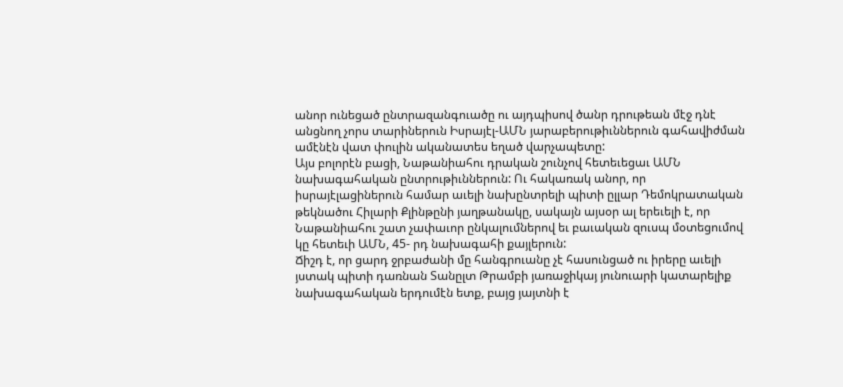անոր ունեցած ընտրազանգուածը ու այդպիսով ծանր դրութեան մէջ դնէ անցնող չորս տարիներուն Իսրայէլ-ԱՄՆ յարաբերութիւններուն գահավիժման ամէնէն վատ փուլին ականատես եղած վարչապետը:
Այս բոլորէն բացի, Նաթանիահու դրական շունչով հետեւեցաւ ԱՄՆ նախագահական ընտրութիւններուն: Ու հակառակ անոր, որ իսրայէլացիներուն համար աւելի նախընտրելի պիտի ըլլար Դեմոկրատական թեկնածու Հիլարի Քլինթընի յաղթանակը, սակայն այսօր ալ երեւելի է, որ Նաթանիահու շատ չափաւոր ընկալումներով եւ բաւական զուսպ մօտեցումով կը հետեւի ԱՄՆ, 45- րդ նախագահի քայլերուն:
Ճիշդ է, որ ցարդ ջրբաժանի մը հանգրուանը չէ հասունցած ու իրերը աւելի յստակ պիտի դառնան Տանըլտ Թրամբի յառաջիկայ յունուարի կատարելիք նախագահական երդումէն ետք, բայց յայտնի է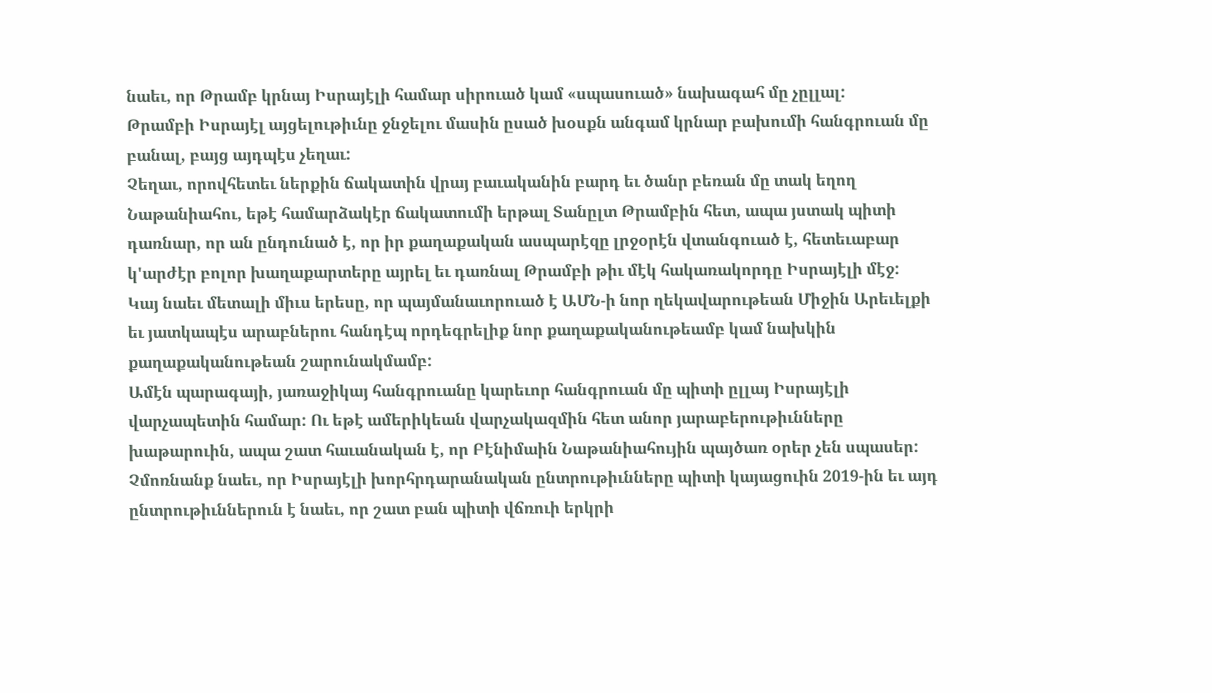նաեւ, որ Թրամբ կրնայ Իսրայէլի համար սիրուած կամ «սպասուած» նախագահ մը չըլլալ:
Թրամբի Իսրայէլ այցելութիւնը ջնջելու մասին ըսած խօսքն անգամ կրնար բախումի հանգրուան մը բանալ, բայց այդպէս չեղաւ:
Չեղաւ, որովհետեւ ներքին ճակատին վրայ բաւականին բարդ եւ ծանր բեռան մը տակ եղող Նաթանիահու, եթէ համարձակէր ճակատումի երթալ Տանըլտ Թրամբին հետ, ապա յստակ պիտի դառնար, որ ան ընդունած է, որ իր քաղաքական ասպարէզը լրջօրէն վտանգուած է, հետեւաբար կ'արժէր բոլոր խաղաքարտերը այրել եւ դառնալ Թրամբի թիւ մէկ հակառակորդը Իսրայէլի մէջ:
Կայ նաեւ մետալի միւս երեսը, որ պայմանաւորուած է ԱՄՆ-ի նոր ղեկավարութեան Միջին Արեւելքի եւ յատկապէս արաբներու հանդէպ որդեգրելիք նոր քաղաքականութեամբ կամ նախկին քաղաքականութեան շարունակմամբ:
Ամէն պարագայի, յառաջիկայ հանգրուանը կարեւոր հանգրուան մը պիտի ըլլայ Իսրայէլի վարչապետին համար: Ու եթէ ամերիկեան վարչակազմին հետ անոր յարաբերութիւնները խաթարուին, ապա շատ հաւանական է, որ Բէնիմաին Նաթանիահույին պայծառ օրեր չեն սպասեր:
Չմոռնանք նաեւ, որ Իսրայէլի խորհրդարանական ընտրութիւնները պիտի կայացուին 2019-ին եւ այդ ընտրութիւններուն է նաեւ, որ շատ բան պիտի վճռուի երկրի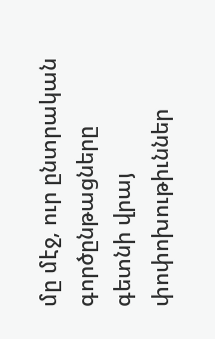մը մէջ, ուր ընտրական գործընթացները գետնի վրայ փոփոխութիւններ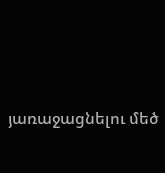յառաջացնելու մեծ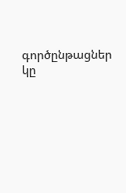գործընթացներ կը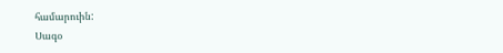համարուին:
Սագօ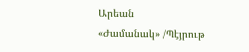Արեան
«Ժամանակ» /Պէյրութ